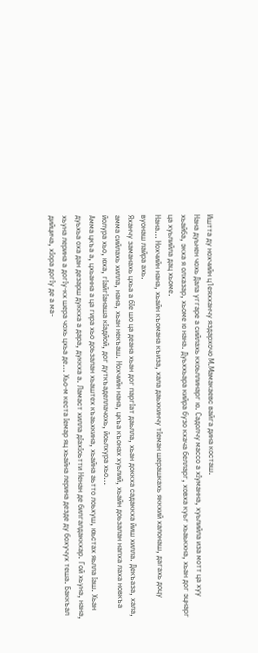Иштта ду нохчийн ц1еяхханчу яздархочо М.Мамакаевс вайга дина косташ.
Нана дуьнен чохь Дала уггаре а сийлахь кхоьллинарг ю. Садолчу массо а хIуманна, хуьлийла иза мотт ца хуу хьайба, экха я олхазар, хьоме ю нана. Дуьххьара кийра бузо кхача белларг, ховха куьг хьаькхна, хьан дог эцнарг ца хуьлийла дац хьоме.
Нана… Нохчийн нана, хьайн къомана къиза, хала даьхкинчу тIеман шерашкахь яккхий халонаш, дагахь доцу вуонаш лайра ахь.
Яханчу заманахь цхьа а бIе шо ца деана хьан дог паргIат даьлла, хьан доккха садаккха йиш хилла. Декъаза, хала, амма сийлахь хилла, нана, хьан некъаш. Нохчийн нана, цкъа къонах хуьлий, хьайн доьзалан напха лаха новкъа йолура хьо, юха, гIайгIанаша кIадйой, дог дуткъаделлачохь, йоьлхура хьо…
Амма цкъа а, цхьанна а ца гира хьо доьзалан хьаштех къаьхкина, хьайна аьтто лоьхуш, юьстах яьлла Iаш. Хьан дуьхьа оха дан дезарш дуккха а дара, дуккха а. Ламаст хилла дIахIоьтти Ненан де билгалдаккхар. Гой хьуна, нана, хьуна лерина а догIу-кх шера чохь цхьа де… Хьо-м кеста Iемар яц хьайна лерина дезде ду бохучух теша. Баккъал дийцича, хIора догIу де а ма-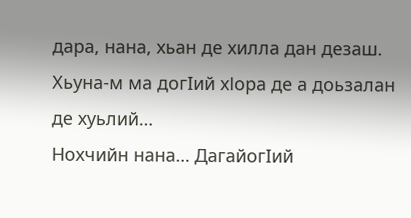дара, нана, хьан де хилла дан дезаш. Хьуна-м ма догIий хІора де а доьзалан де хуьлий…
Нохчийн нана… ДагайогIий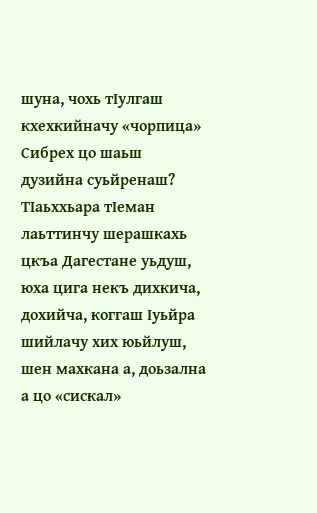шуна, чохь тIулгаш кхехкийначу «чорпица» Сибрех цо шаьш дузийна суьйренаш? ТІаьххьара тІеман лаьттинчу шерашкахь цкъа Дагестане уьдуш, юха цига некъ дихкича, дохийча, коггаш Iуьйра шийлачу хих юьйлуш, шен махкана а, доьзална а цо «сискал»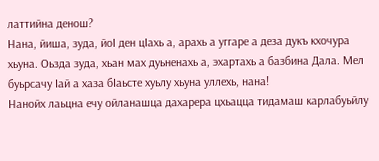латтийна денош?
Нана, йиша, зуда, йоI ден цIахь а, арахь а уггаре а деза дукъ кхочура хьуна. Оьзда зуда, хьан мах дуьненахь а, эхартахь а базбина Дала. Мел буьрсачу Iай а хаза бIаьсте хуьлу хьуна уллехь, нана!
Нанойх лаьцна ечу ойланашца дахарера цхьацца тидамаш карлабуьйлу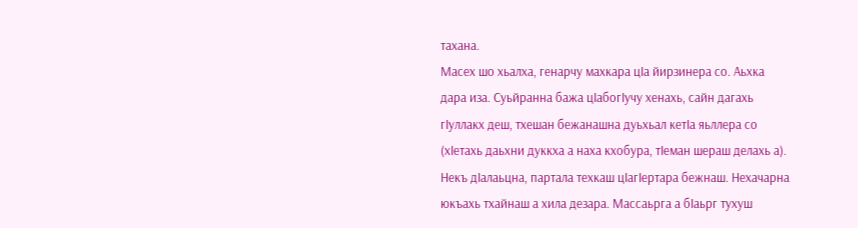тахана.
Масех шо хьалха, генарчу махкара цIа йирзинера со. Аьхка дара иза. Суьйранна бажа цIабогIучу хенахь, сайн дагахь гIуллакх деш, тхешан бежанашна дуьхьал кетIа яьллера со (хIетахь даьхни дуккха а наха кхобура, тIеман шераш делахь а). Некъ дIалаьцна, партала техкаш цIагIертара бежнаш. Нехачарна юкъахь тхайнаш а хила дезара. Массаьрга а бIаьрг тухуш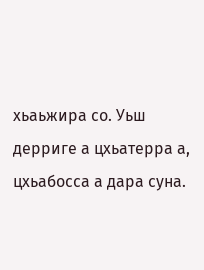хьаьжира со. Уьш дерриге а цхьатерра а, цхьабосса а дара суна.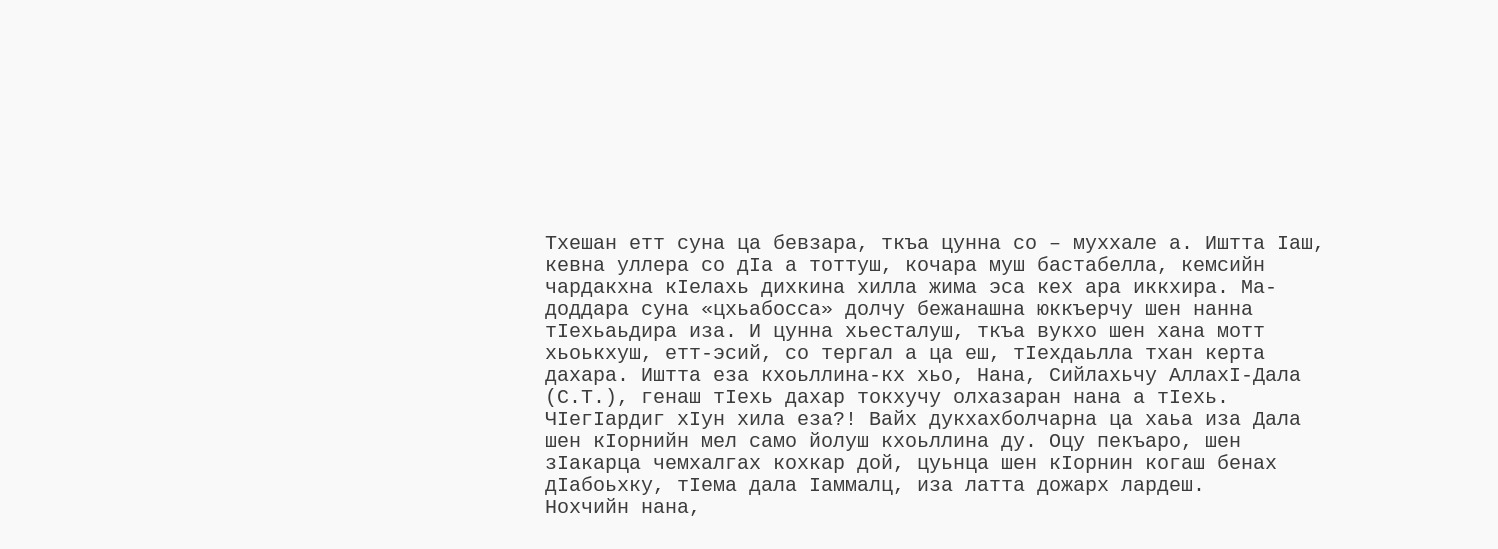Тхешан етт суна ца бевзара, ткъа цунна со – муххале а. Иштта Іаш, кевна уллера со дIа а тоттуш, кочара муш бастабелла, кемсийн чардакхна кIелахь дихкина хилла жима эса кех ара иккхира. Ма-доддара суна «цхьабосса» долчу бежанашна юккъерчу шен нанна тIехьаьдира иза. И цунна хьесталуш, ткъа вукхо шен хана мотт хьоькхуш, етт-эсий, со тергал а ца еш, тIехдаьлла тхан керта дахара. Иштта еза кхоьллина-кх хьо, Нана, Сийлахьчу АллахI-Дала (С.Т.), генаш тIехь дахар токхучу олхазаран нана а тІехь.
ЧIегIардиг хIун хила еза?! Вайх дукхахболчарна ца хаьа иза Дала шен кIорнийн мел само йолуш кхоьллина ду. Оцу пекъаро, шен зIакарца чемхалгах кохкар дой, цуьнца шен кІорнин когаш бенах дIабоьхку, тIема дала Iаммалц, иза латта дожарх лардеш.
Нохчийн нана,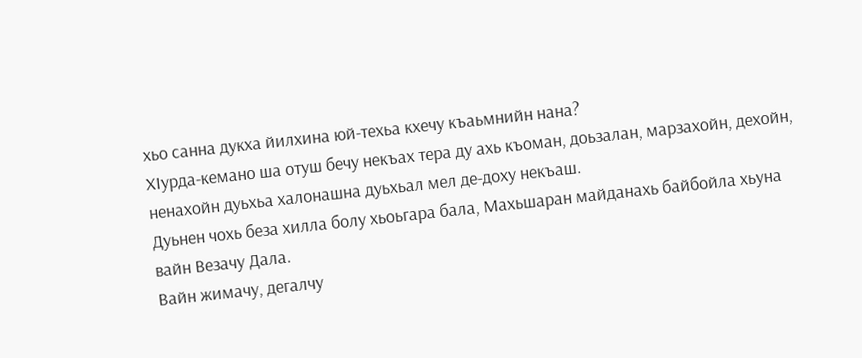хьо санна дукха йилхина юй-техьа кхечу къаьмнийн нана?
ХIурда-кемано ша отуш бечу некъах тера ду ахь къоман, доьзалан, марзахойн, дехойн, ненахойн дуьхьа халонашна дуьхьал мел де-доху некъаш.
Дуьнен чохь беза хилла болу хьоьгара бала, Махьшаран майданахь байбойла хьуна вайн Везачу Дала.
Вайн жимачу, дегалчу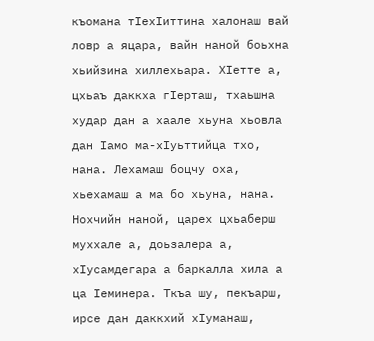къомана тIехIиттина халонаш вай ловр а яцара, вайн наной боьхна хьийзина хиллехьара. ХIетте а, цхьаъ даккха гIерташ, тхаьшна худар дан а хаале хьуна хьовла дан Іамо ма-хIуьттийца тхо, нана. Лехамаш боцчу оха, хьехамаш а ма бо хьуна, нана. Нохчийн наной, царех цхьаберш муххале а, доьзалера а, хIусамдегара а баркалла хила а ца Iеминера. Ткъа шу, пекъарш, ирсе дан даккхий хIуманаш,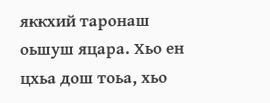яккхий таронаш оьшуш яцара. Хьо ен цхьа дош тоьа, хьо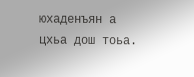юхаденъян а цхьа дош тоьа.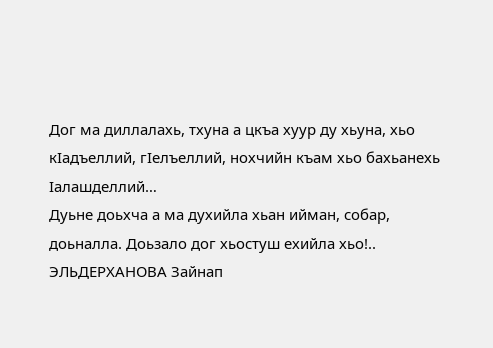Дог ма диллалахь, тхуна а цкъа хуур ду хьуна, хьо кIадъеллий, гIелъеллий, нохчийн къам хьо бахьанехь Iалашделлий…
Дуьне доьхча а ма духийла хьан ийман, собар, доьналла. Доьзало дог хьостуш ехийла хьо!..
ЭЛЬДЕРХАНОВА Зайнап